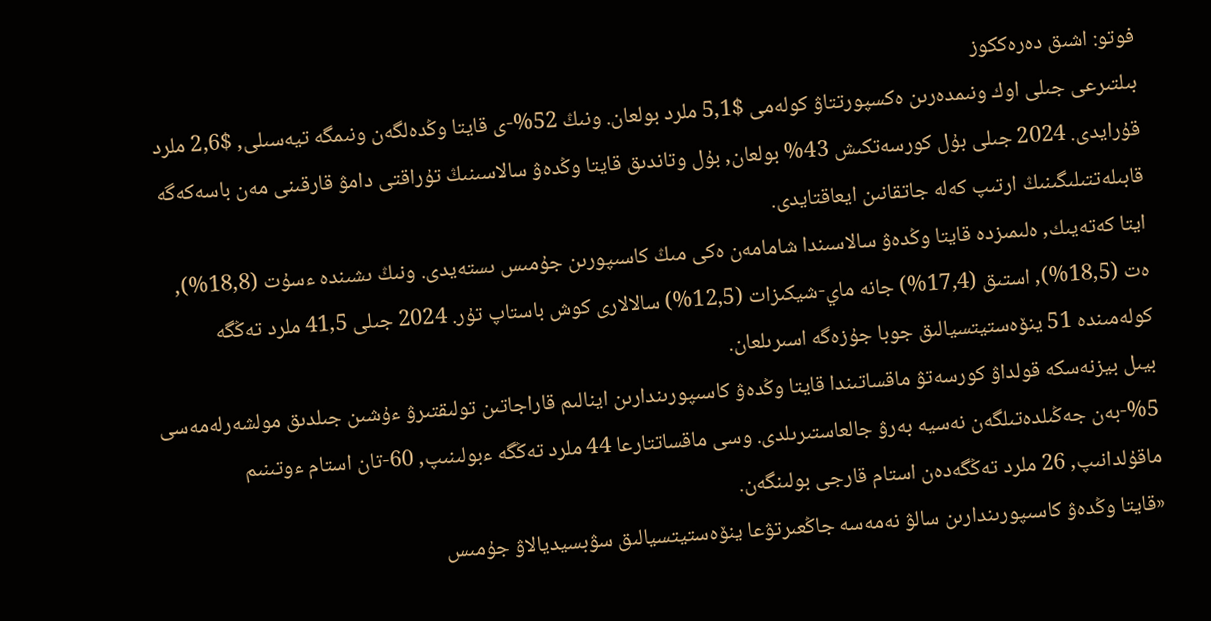فوتو: اشىق دەرەككوز
بىلتىرعى جىلى اوك ونىمدەرىن ەكسپورتتاۋ كولەمى $5,1 ملرد بولعان. ونىڭ 52%-ى قايتا وڭدەلگەن ونىمگە تيەسىلى, $2,6 ملرد قۇرايدى. 2024 جىلى بۇل كورسەتكىش 43% بولعان, بۇل وتاندىق قايتا وڭدەۋ سالاسىنىڭ تۇراقتى دامۋ قارقىنى مەن باسەكەگە قابىلەتتىلىگىنىڭ ارتىپ كەلە جاتقانىن ايعاقتايدى.
ايتا كەتەيىك, ەلىمىزدە قايتا وڭدەۋ سالاسىندا شامامەن ەكى مىڭ كاسىپورىن جۇمىس ىستەيدى. ونىڭ ىشىندە ءسۇت (18,8%), ەت (18,5%), استىق (17,4%) جانە ماي-شيكىزات (12,5%) سالالارى كوش باستاپ تۇر. 2024 جىلى 41,5 ملرد تەڭگە كولەمىندە 51 ينۆەستيتسيالىق جوبا جۇزەگە اسىرىلعان.
بيىل بيزنەسكە قولداۋ كورسەتۋ ماقساتىندا قايتا وڭدەۋ كاسىپورىندارىن اينالىم قاراجاتىن تولىقتىرۋ ءۇشىن جىلدىق مولشەرلەمەسى 5%-بەن جەڭىلدەتىلگەن نەسيە بەرۋ جالعاستىرىلدى. وسى ماقساتتارعا 44 ملرد تەڭگە ءبولىنىپ, 60-تان استام ءوتىنىم ماقۇلدانىپ, 26 ملرد تەڭگەدەن استام قارجى بولىنگەن.
«قايتا وڭدەۋ كاسىپورىندارىن سالۋ نەمەسە جاڭعىرتۋعا ينۆەستيتسيالىق سۋبسيديالاۋ جۇمىس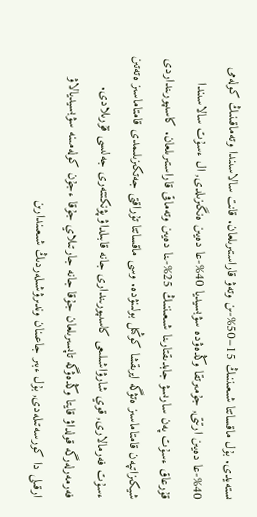ىستەيدى. بۇل ماقساتتا شىعىننىڭ 15–50%-ىن وتەۋ قاراستىرىلعان. قانت سالاسىندا وتەماقىنىڭ كولەمى 40%-عا دەيىن ارتتى, جۇمىرتقا وڭدەۋدە سۋبسيديا 40%-عا دەيىن ەنگىزىلدى, ال ءسۇت سالاسىندا قۇرعاق ءسۇت پەن سارىسۋ جابدىقتارىنا شىعىننىڭ 25%-ىنا دەيىن وتەماقى قاراستىرىلعان. كاسىپورىنداردى شيكىزاتپەن قامتاماسىز ەتۋگە ايرىقشا كوڭىل بولىنۋدە. وسى ماقساتتا تۇراقتى جەتكىزىلىمدى قامتاماسىز ەتەتىن ءسۇت فەرمالارى, قوي شارۋاشىلىعى كاسىپورىندارى جانە قابىلداۋ پۋنكتتەرى جەلىسى قۇرىلادى. فەرمەرلەرگە قولداۋ قايتا وڭدەۋگە تاپسىرىلعان جۇقا جانە جارتىلاي جۇقا ءجۇن كولەمىنە سۋبسيديالاۋ ارقىلى دا كورسەتىلەدى, بۇل ءبىر جاعىنان وندىرۋشىلەردىڭ شىعىندارىن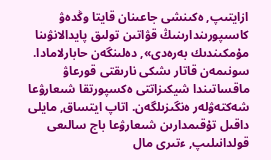ازايتىپ, ەكىنشى جاعىنان قايتا وڭدەۋ كاسىپورىندارىنىڭ قۋاتىن تولىق پايدالانۋىنا مۇمكىندىك بەرەدى», دەلىنگەن حابارلامادا.
سونىمەن قاتار ىشكى نارىقتى قورعاۋ ماقساتىندا شيكىزاتتى ەكسپورتقا شىعارۋعا شەكتەۋلەر ەنگىزىلگەن. اتاپ ايتساق, مايلى داقىل تۇقىمدارىن شىعارۋعا باج سالىعى قولدانىلىپ, ءتىرى مال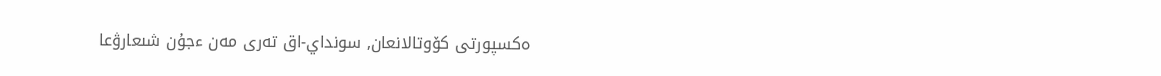ەكسپورتى كۆوتالانعان, سونداي-اق تەرى مەن ءجۇن شىعارۋعا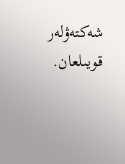شەكتەۋلەر قويىلعان.